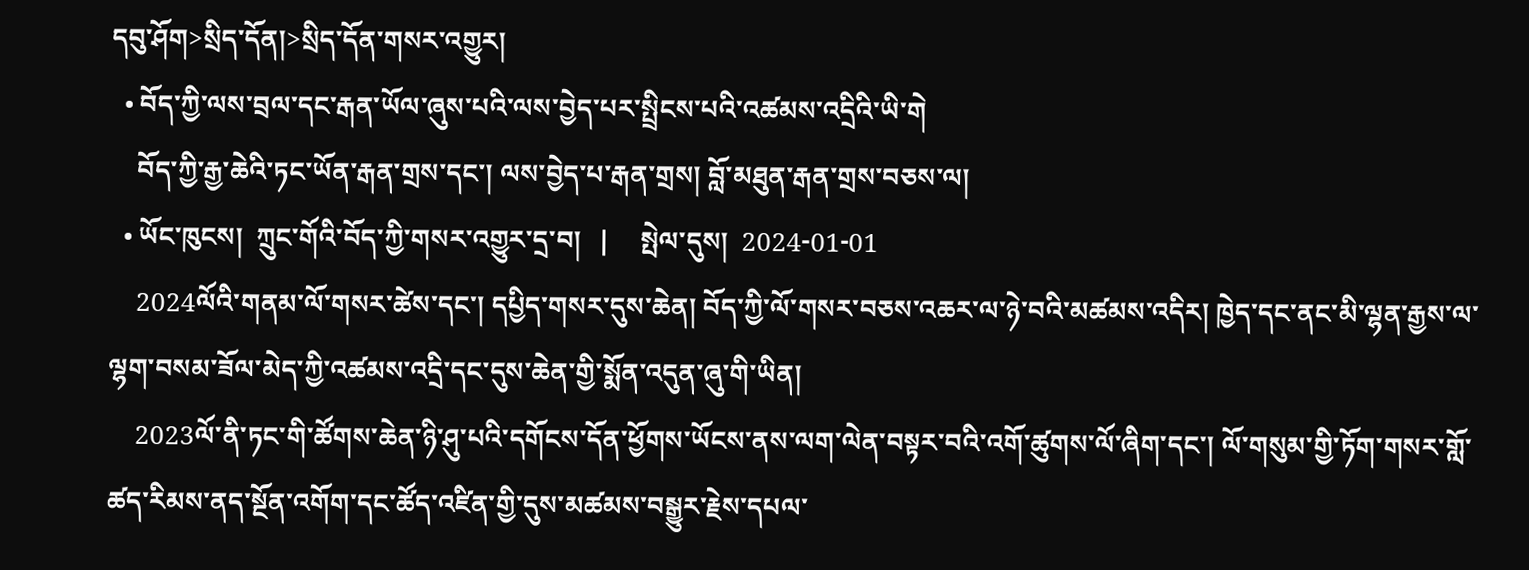དབུ་ཤོག>སྲིད་དོན།>སྲིད་དོན་གསར་འགྱུར།
  • བོད་ཀྱི་ལས་བྲལ་དང་རྒན་ཡོལ་ཞུས་པའི་ལས་བྱེད་པར་སྤྲིངས་པའི་འཚམས་འདྲིའི་ཡི་གེ
    བོད་ཀྱི་རྒྱ་ཆེའི་ཏང་ཡོན་རྒན་གྲས་དང་། ལས་བྱེད་པ་རྒན་གྲས། བློ་མཐུན་རྒན་གྲས་བཅས་ལ།
  • ཡོང་ཁུངས།  ཀྲུང་གོའི་བོད་ཀྱི་གསར་འགྱུར་དྲ་བ།   |     སྤེལ་དུས།  2024-01-01
    2024ལོའི་གནམ་ལོ་གསར་ཚེས་དང་། དཔྱིད་གསར་དུས་ཆེན། བོད་ཀྱི་ལོ་གསར་བཅས་འཆར་ལ་ཉེ་བའི་མཚམས་འདིར། ཁྱེད་དང་ནང་མི་ལྷན་རྒྱས་ལ་ལྷག་བསམ་ཟོལ་མེད་ཀྱི་འཚམས་འདྲི་དང་དུས་ཆེན་གྱི་སྨོན་འདུན་ཞུ་གི་ཡིན།
    2023ལོ་ནི་ཏང་གི་ཚོགས་ཆེན་ཉི་ཤུ་པའི་དགོངས་དོན་ཕྱོགས་ཡོངས་ནས་ལག་ལེན་བསྟར་བའི་འགོ་ཚུགས་ལོ་ཞིག་དང་། ལོ་གསུམ་གྱི་ཏོག་གསར་གློ་ཚད་རིམས་ནད་སྔོན་འགོག་དང་ཚོད་འཛིན་གྱི་དུས་མཚམས་བསྒྱུར་རྗེས་དཔལ་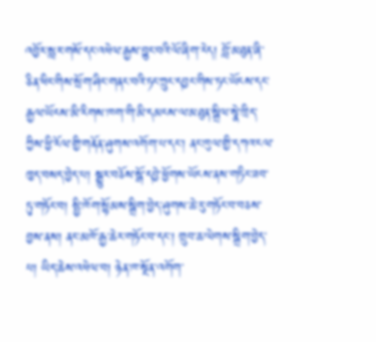འབྱོར་སླར་གསོ་དང་འཕེལ་རྒྱས་བྱུང་བའི་ལོ་ཞིག་རེད། བློ་མཐུན་ཞི་ཅིན་ཕིང་གིས་སྲོག་ཤིང་གནང་བའི་ཏང་ཀྲུང་དབྱང་གིས་ཏང་ཡོངས་དང་རྒྱལ་ཡོངས་མི་རིགས་ཁག་གི་མི་དམངས་ལ་མཐུན་སྒྲིལ་སྣེ་ཁྲིད་ཀྱིས་ཕྱི་རོལ་གྱི་གནོན་ཤུགས་འགོག་པ་དང་། ནང་ཁུལ་གྱི་དཀའ་ངལ་ཁྱད་བསད་བྱེད་པ། སྒྱུར་བཅོས་སྒོ་དབྱེ་ཕྱོགས་ཡོངས་ནས་གཏིང་ཟབ་ཏུ་གཏོང་བ། སྤྱི་ཁོག་སྙོམས་སྒྲིག་བྱེད་ཤུགས་ཆེ་རུ་གཏོང་བ་བཅས་བྱས་ནས། ནང་མཁོ་རྒྱ་ཆེར་གཏོང་བ་དང་། གྲུབ་ཆ་ལེགས་སྒྲིག་བྱེད་པ། ཡིད་ཆེས་འཕེལ་བ། ཉེན་ཁ་སྔོན་འགོག་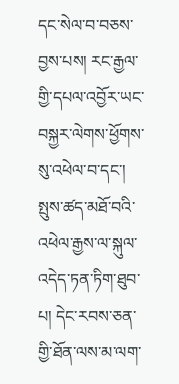དང་སེལ་བ་བཅས་བྱས་པས། རང་རྒྱལ་གྱི་དཔལ་འབྱོར་ཡང་བསྐྱར་ལེགས་ཕྱོགས་སུ་འཕེལ་བ་དང་། སྤུས་ཚད་མཐོ་བའི་འཕེལ་རྒྱས་ལ་སྐུལ་འདེད་ཏན་ཏིག་ཐུབ་པ། དེང་རབས་ཅན་གྱི་ཐོན་ལས་མ་ལག་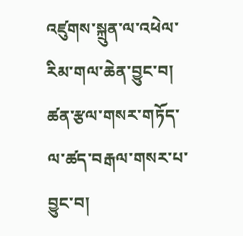འཛུགས་སྐྲུན་ལ་འཕེལ་རིམ་གལ་ཆེན་བྱུང་བ། ཚན་རྩལ་གསར་གཏོད་ལ་ཚད་བརྒལ་གསར་པ་བྱུང་བ།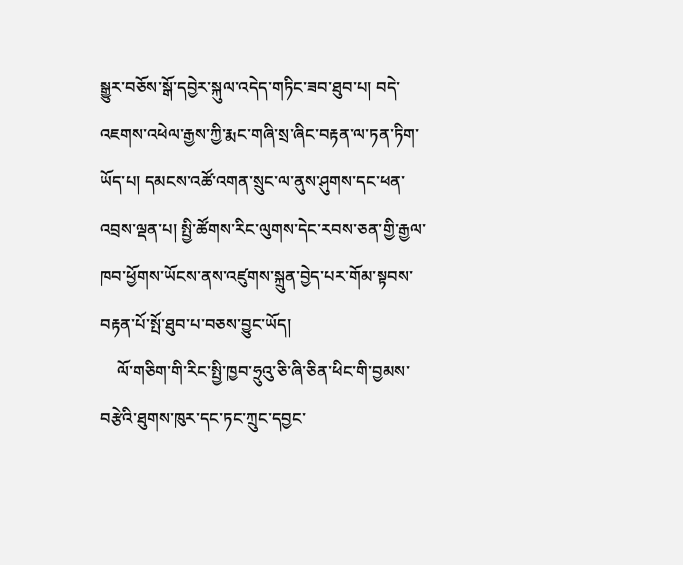སྒྱུར་བཅོས་སྒོ་དབྱེར་སྐུལ་འདེད་གཏིང་ཟབ་ཐུབ་པ། བདེ་འཇགས་འཕེལ་རྒྱས་ཀྱི་རྨང་གཞི་སྲ་ཞིང་བརྟན་ལ་ཏན་ཏིག་ཡོད་པ། དམངས་འཚོ་འགན་སྲུང་ལ་ནུས་ཤུགས་དང་ཕན་འབྲས་ལྡན་པ། སྤྱི་ཚོགས་རིང་ལུགས་དེང་རབས་ཅན་གྱི་རྒྱལ་ཁབ་ཕྱོགས་ཡོངས་ནས་འཛུགས་སྐྲུན་བྱེད་པར་གོམ་སྟབས་བརྟན་པོ་སྤོ་ཐུབ་པ་བཅས་བྱུང་ཡོད།
    ལོ་གཅིག་གི་རིང་སྤྱི་ཁྱབ་ཧྲུའུ་ཅི་ཞི་ཅིན་ཕིང་གི་བྱམས་བརྩེའི་ཐུགས་ཁུར་དང་ཏང་ཀྲུང་དབྱང་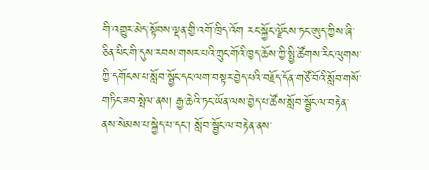གི་འགྱུར་མེད་སྟོབས་ལྡན་གྱི་འགོ་ཁྲིད་འོག རང་སྐྱོང་ལྗོངས་ཏང་ཨུད་ཀྱིས་ཞི་ཅིན་ཕིང་གི་དུས་རབས་གསར་པའི་ཀྲུང་གོའི་ཁྱད་ཆོས་ཀྱི་སྤྱི་ཚོགས་རིང་ལུགས་ཀྱི་དགོངས་པ་སློབ་སྦྱོང་དང་ལག་བསྟར་བྱེད་པའི་བརྗོད་དོན་གཙོ་བོའི་སློབ་གསོ་གཏིང་ཟབ་སྤེལ་ནས། རྒྱ་ཆེའི་ཏང་ཡོན་ལས་བྱེད་པ་ཚོས་སློབ་སྦྱོང་ལ་བརྟེན་ནས་སེམས་པ་སྐྱེད་པ་དང་། སློབ་སྦྱོང་ལ་བརྟེན་ནས་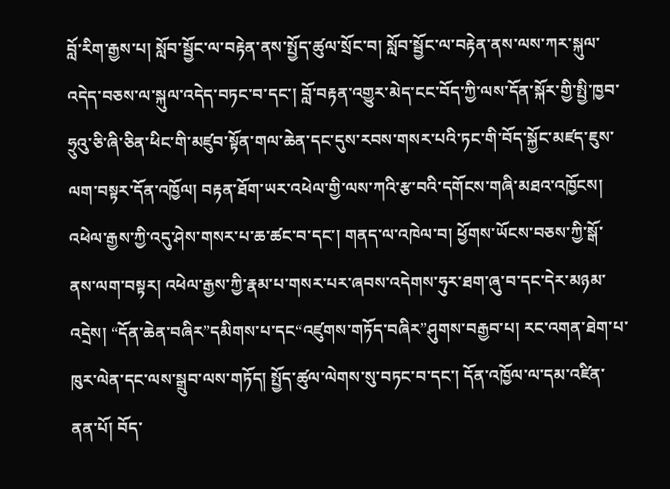བློ་རིག་རྒྱས་པ། སློབ་སྦྱོང་ལ་བརྟེན་ནས་སྤྱོད་ཚུལ་སྲོང་བ། སློབ་སྦྱོང་ལ་བརྟེན་ནས་ལས་ཀར་སྐུལ་འདེད་བཅས་ལ་སྐུལ་འདེད་བཏང་བ་དང་། བློ་བརྟན་འགྱུར་མེད་ངང་བོད་ཀྱི་ལས་དོན་སྐོར་གྱི་སྤྱི་ཁྱབ་ཧྲུའུ་ཅི་ཞི་ཅིན་ཕིང་གི་མཛུབ་སྟོན་གལ་ཆེན་དང་དུས་རབས་གསར་པའི་ཏང་གི་བོད་སྐྱོང་མཛད་ཇུས་ལག་བསྟར་དོན་འཁྱོལ། བརྟན་ཐོག་ཡར་འཕེལ་གྱི་ལས་ཀའི་རྩ་བའི་དགོངས་གཞི་མཐའ་འཁྱོངས། འཕེལ་རྒྱས་ཀྱི་འདུ་ཤེས་གསར་པ་ཆ་ཚང་བ་དང་། གནད་ལ་འཁེལ་བ། ཕྱོགས་ཡོངས་བཅས་ཀྱི་སྒོ་ནས་ལག་བསྟར། འཕེལ་རྒྱས་ཀྱི་རྣམ་པ་གསར་པར་ཞབས་འདེགས་ཧུར་ཐག་ཞུ་བ་དང་དེར་མཉམ་འདྲེས། “དོན་ཆེན་བཞིར”དམིགས་པ་དང“འཛུགས་གཏོད་བཞིར”ཤུགས་བརྒྱབ་པ། རང་འགན་ཐེག་པ་ཁུར་ལེན་དང་ལས་སྒྲུབ་ལས་གཏོད། སྤྱོད་ཚུལ་ལེགས་སུ་བཏང་བ་དང་། དོན་འཁྱོལ་ལ་དམ་འཛིན་ནན་པོ། བོད་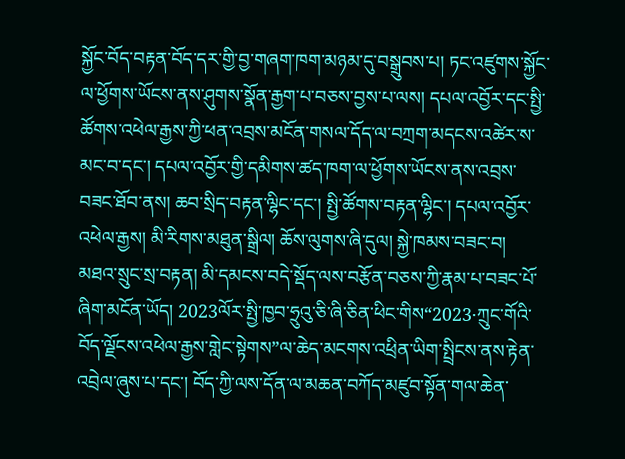སྐྱོང་བོད་བརྟན་བོད་དར་གྱི་བྱ་གཞག་ཁག་མཉམ་དུ་བསྒྲུབས་པ། ཏང་འཛུགས་སྐྱོང་ལ་ཕྱོགས་ཡོངས་ནས་ཤུགས་སྣོན་རྒྱག་པ་བཅས་བྱས་པ་ལས། དཔལ་འབྱོར་དང་སྤྱི་ཚོགས་འཕེལ་རྒྱས་ཀྱི་ཕན་འབྲས་མངོན་གསལ་དོད་ལ་བཀྲག་མདངས་འཚེར་ས་མང་བ་དང་། དཔལ་འབྱོར་གྱི་དམིགས་ཚད་ཁག་ལ་ཕྱོགས་ཡོངས་ནས་འབྲས་བཟང་ཐོབ་ནས། ཆབ་སྲིད་བརྟན་ལྷིང་དང་། སྤྱི་ཚོགས་བརྟན་ལྷིང་། དཔལ་འབྱོར་འཕེལ་རྒྱས། མི་རིགས་མཐུན་སྒྲིལ། ཆོས་ལུགས་ཞི་དུལ། སྐྱེ་ཁམས་བཟང་བ། མཐའ་སྲུང་སྲ་བརྟན། མི་དམངས་བདེ་སྡོད་ལས་བརྩོན་བཅས་ཀྱི་རྣམ་པ་བཟང་པོ་ཞིག་མངོན་ཡོད། 2023ལོར་སྤྱི་ཁྱབ་ཧྲུའུ་ཅི་ཞི་ཅིན་ཕིང་གིས“2023·ཀྲུང་གོའི་བོད་ལྗོངས་འཕེལ་རྒྱས་གླེང་སྟེགས”ལ་ཆེད་མངགས་འཕྲིན་ཡིག་སྤྲིངས་ནས་རྟེན་འབྲེལ་ཞུས་པ་དང་། བོད་ཀྱི་ལས་དོན་ལ་མཆན་བཀོད་མཛུབ་སྟོན་གལ་ཆེན་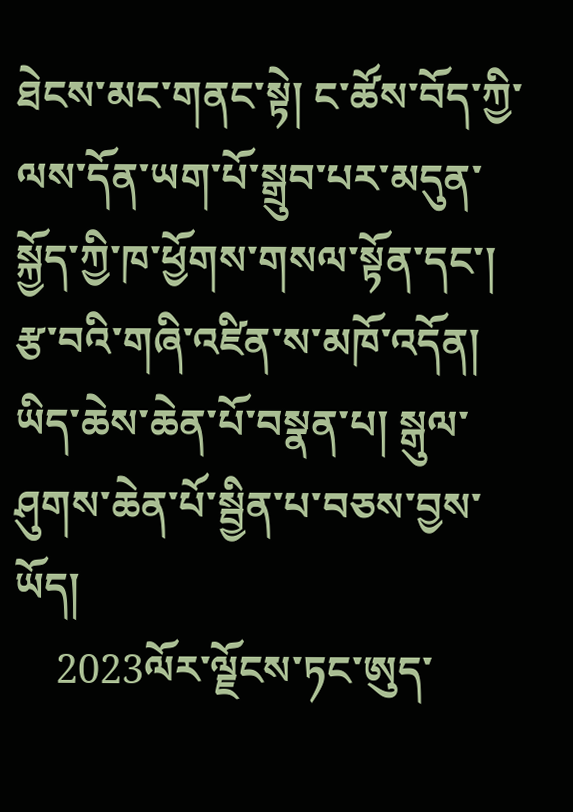ཐེངས་མང་གནང་སྟེ། ང་ཚོས་བོད་ཀྱི་ལས་དོན་ཡག་པོ་སྒྲུབ་པར་མདུན་སྐྱོད་ཀྱི་ཁ་ཕྱོགས་གསལ་སྟོན་དང་། རྩ་བའི་གཞི་འཛིན་ས་མཁོ་འདོན། ཡིད་ཆེས་ཆེན་པོ་བསྣན་པ། སྒུལ་ཤུགས་ཆེན་པོ་སྦྱིན་པ་བཅས་བྱས་ཡོད།
    2023ལོར་ལྗོངས་ཏང་ཨུད་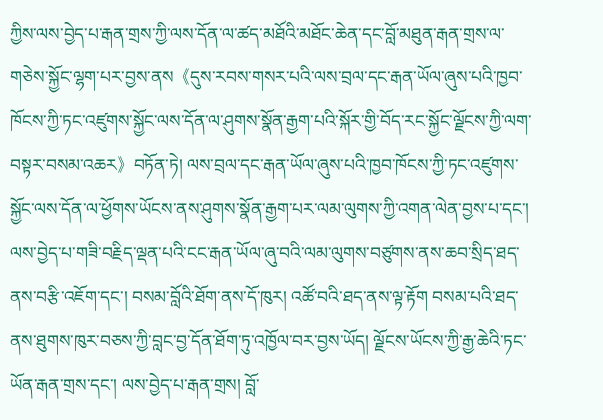ཀྱིས་ལས་བྱེད་པ་རྒན་གྲས་ཀྱི་ལས་དོན་ལ་ཚད་མཐོའི་མཐོང་ཆེན་དང་བློ་མཐུན་རྒན་གྲས་ལ་གཅེས་སྐྱོང་ལྷག་པར་བྱས་ནས《དུས་རབས་གསར་པའི་ལས་བྲལ་དང་རྒན་ཡོལ་ཞུས་པའི་ཁྱབ་ཁོངས་ཀྱི་ཏང་འཛུགས་སྐྱོང་ལས་དོན་ལ་ཤུགས་སྣོན་རྒྱག་པའི་སྐོར་གྱི་བོད་རང་སྐྱོང་ལྗོངས་ཀྱི་ལག་བསྟར་བསམ་འཆར》བཏོན་ཏེ། ལས་བྲལ་དང་རྒན་ཡོལ་ཞུས་པའི་ཁྱབ་ཁོངས་ཀྱི་ཏང་འཛུགས་སྐྱོང་ལས་དོན་ལ་ཕྱོགས་ཡོངས་ནས་ཤུགས་སྣོན་རྒྱག་པར་ལམ་ལུགས་ཀྱི་འགན་ལེན་བྱས་པ་དང་། ལས་བྱེད་པ་གཟི་བརྗིད་ལྡན་པའི་ངང་རྒན་ཡོལ་ཞུ་བའི་ལམ་ལུགས་བཙུགས་ནས་ཆབ་སྲིད་ཐད་ནས་བརྩི་འཇོག་དང་། བསམ་བློའི་ཐོག་ནས་དོ་ཁུར། འཚོ་བའི་ཐད་ནས་ལྟ་རྟོག བསམ་པའི་ཐད་ནས་ཐུགས་ཁུར་བཅས་ཀྱི་བླང་བྱ་དོན་ཐོག་ཏུ་འཁྱོལ་བར་བྱས་ཡོད། ལྗོངས་ཡོངས་ཀྱི་རྒྱ་ཆེའི་ཏང་ཡོན་རྒན་གྲས་དང་། ལས་བྱེད་པ་རྒན་གྲས། བློ་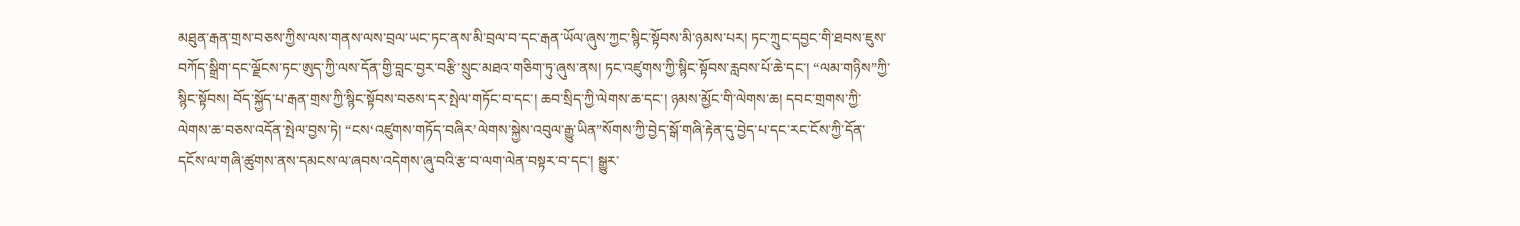མཐུན་རྒན་གྲས་བཅས་ཀྱིས་ལས་གནས་ལས་བྲལ་ཡང་ཏང་ནས་མི་བྲལ་བ་དང་རྒན་ཡོལ་ཞུས་ཀྱང་སྙིང་སྟོབས་མི་ཉམས་པར། ཏང་ཀྲུང་དབྱང་གི་ཐབས་ཇུས་བཀོད་སྒྲིག་དང་ལྗོངས་ཏང་ཨུད་ཀྱི་ལས་དོན་གྱི་བླང་བྱར་བརྩི་སྲུང་མཐའ་གཅིག་ཏུ་ཞུས་ནས། ཏང་འཛུགས་ཀྱི་སྙིང་སྟོབས་རླབས་པོ་ཆེ་དང་། “ལམ་གཉིས”ཀྱི་སྙིང་སྟོབས། བོད་སྐྱོད་པ་རྒན་གྲས་ཀྱི་སྙིང་སྟོབས་བཅས་དར་སྤེལ་གཏོང་བ་དང་། ཆབ་སྲིད་ཀྱི་ལེགས་ཆ་དང་། ཉམས་མྱོང་གི་ལེགས་ཆ། དབང་གྲགས་ཀྱི་ལེགས་ཆ་བཅས་འདོན་སྤེལ་བྱས་ཏེ། “ངས‘འཛུགས་གཏོད་བཞིར’ལེགས་སྐྱེས་འབུལ་རྒྱུ་ཡིན”སོགས་ཀྱི་བྱེད་སྒོ་གཞི་རྟེན་དུ་བྱེད་པ་དང་རང་ངོས་ཀྱི་དོན་དངོས་ལ་གཞི་ཚུགས་ནས་དམངས་ལ་ཞབས་འདེགས་ཞུ་བའི་རྩ་བ་ལག་ལེན་བསྟར་བ་དང་། སྒྱུར་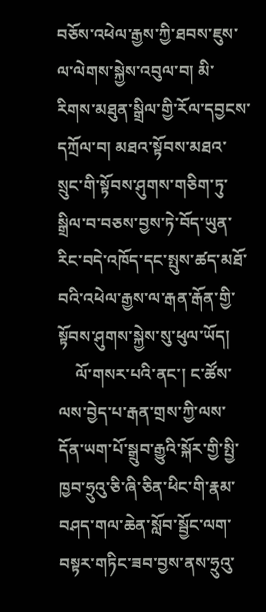བཅོས་འཕེལ་རྒྱས་ཀྱི་ཐབས་ཇུས་ལ་ལེགས་སྐྱེས་འབུལ་བ། མི་རིགས་མཐུན་སྒྲིལ་གྱི་རོལ་དབྱངས་དཀྲོལ་བ། མཐའ་སྟོབས་མཐའ་སྲུང་གི་སྟོབས་ཤུགས་གཅིག་ཏུ་སྒྲིལ་བ་བཅས་བྱས་ཏེ་བོད་ཡུན་རིང་བདེ་འཁོད་དང་སྤུས་ཚད་མཐོ་བའི་འཕེལ་རྒྱས་ལ་རྒན་རྒོན་གྱི་སྟོབས་ཤུགས་སྐྱེས་སུ་ཕུལ་ཡོད།
    ལོ་གསར་པའི་ནང་། ང་ཚོས་ལས་བྱེད་པ་རྒན་གྲས་ཀྱི་ལས་དོན་ཡག་པོ་སྒྲུབ་རྒྱུའི་སྐོར་གྱི་སྤྱི་ཁྱབ་ཧྲུའུ་ཅི་ཞི་ཅིན་ཕིང་གི་རྣམ་བཤད་གལ་ཆེན་སློབ་སྦྱོང་ལག་བསྟར་གཏིང་ཟབ་བྱས་ནས་ཧྲུའུ་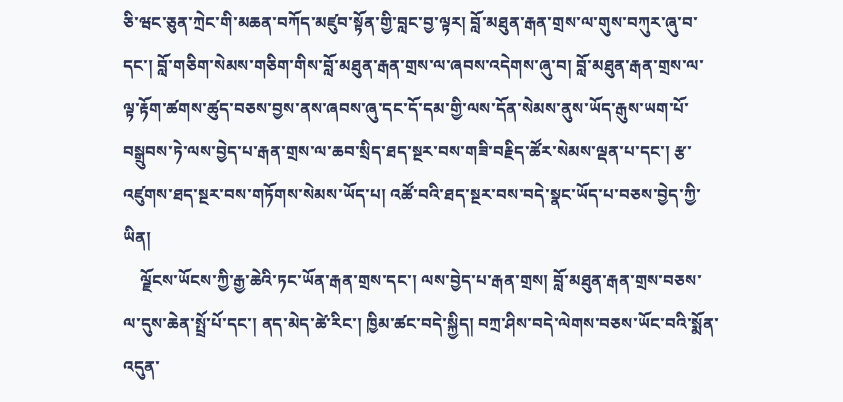ཅི་ཝང་ཅུན་ཀྲེང་གི་མཆན་བཀོད་མཛུབ་སྟོན་གྱི་བླང་བྱ་ལྟར། བློ་མཐུན་རྒན་གྲས་ལ་གུས་བཀུར་ཞུ་བ་དང་། བློ་གཅིག་སེམས་གཅིག་གིས་བློ་མཐུན་རྒན་གྲས་ལ་ཞབས་འདེགས་ཞུ་བ། བློ་མཐུན་རྒན་གྲས་ལ་ལྟ་རྟོག་ཚགས་ཚུད་བཅས་བྱས་ནས་ཞབས་ཞུ་དང་དོ་དམ་གྱི་ལས་དོན་སེམས་ནུས་ཡོད་རྒུས་ཡག་པོ་བསྒྲུབས་ཏེ་ལས་བྱེད་པ་རྒན་གྲས་ལ་ཆབ་སྲིད་ཐད་སྔར་བས་གཟི་བརྗིད་ཚོར་སེམས་ལྡན་པ་དང་། རྩ་འཛུགས་ཐད་སྔར་བས་གཏོགས་སེམས་ཡོད་པ། འཚོ་བའི་ཐད་སྔར་བས་བདེ་སྣང་ཡོད་པ་བཅས་བྱེད་ཀྱི་ཡིན།
    ལྗོངས་ཡོངས་ཀྱི་རྒྱ་ཆེའི་ཏང་ཡོན་རྒན་གྲས་དང་། ལས་བྱེད་པ་རྒན་གྲས། བློ་མཐུན་རྒན་གྲས་བཅས་ལ་དུས་ཆེན་སྤྲོ་པོ་དང་། ནད་མེད་ཚེ་རིང་། ཁྱིམ་ཚང་བདེ་སྐྱིད། བཀྲ་ཤིས་བདེ་ལེགས་བཅས་ཡོང་བའི་སྨོན་འདུན་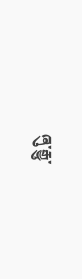ཞུ་རྒྱུ་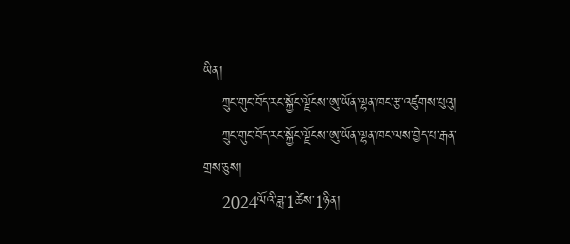ཡིན།
    ཀྲུང་གུང་བོད་རང་སྐྱོང་ལྗོངས་ཨུ་ཡོན་ལྷན་ཁང་རྩ་འཛུགས་པུའུ།
    ཀྲུང་གུང་བོད་རང་སྐྱོང་ལྗོངས་ཨུ་ཡོན་ལྷན་ཁང་ལས་བྱེད་པ་རྒན་གྲས་ཅུས།
    2024ལོའི་ཟླ་1ཚེས་1ཉིན།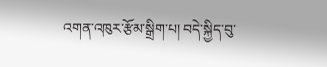འགན་འཁུར་རྩོམ་སྒྲིག་པ། བདེ་སྐྱིད་བུ་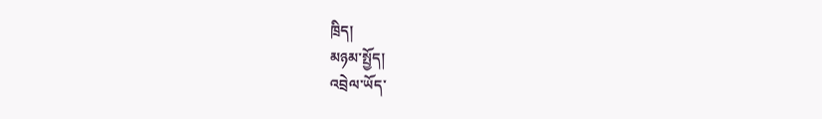ཁྲིད།
མཉམ་སྤྱོད།
འབྲེལ་ཡོད་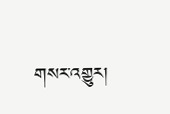གསར་འགྱུར།